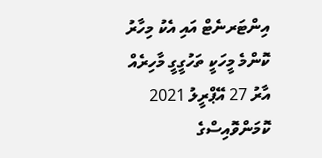އިންޓަރނެޓް އައި އެކު މިހާރު ކޮންމެ މީހަކީ ތަހުގީގީ މާހިރެއް
އާރު 27 އޭޕްރީލު 2021
ކޮމަންވޮއިސްގެ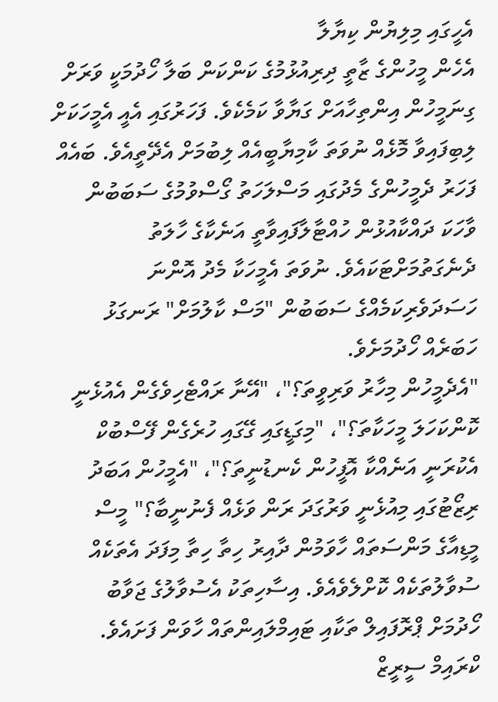އެހީގައި މިލިޔުން ކިޔާލާ
އެހެން މީހުންގެ ޒާތީ ދިރިއުޅުމުގެ ކަންކަން ބަލާ ހޯދުމަކީ ވަރަށް ގިނަމީހުން އިންތިހާއަށް ގަޔާވާ ކަމެކެވެ. ފަހަރުގައި އެއީ އެމީހަކަށް ލިބިފައިވާ މޮޅެއް ނުވަތަ ކާމިޔާބީއެއް ލިބުމަށް އެދޭތީއެވެ. ބައެއް ފަހަރު ދެމީހުންގެ މެދުގައި މަސްލަހަތު ގޯސްވުމުގެ ސަބަބުން ވާހަކަ ދައްކާއުޅުން ހުއްޓާލާފައިވާތީ އަނެކާގެ ހާލަތު ދެނެގަތުމަށްޓަކައެވެ. ނުވަތަ އެމީހަކާ މެދު އޮންނަ ހަސަދަވެރިކަމެއްގެ ސަބަބުން "މަސް ކާލުމަށް" ރަނގަޅު ހަބަރެއް ހޯދުމަށެވެ.
"އެދެމީހުން މިހާރު ވަރިވީތަ؟"، "އޭނާ ރައްޓެހިވެގެން އެއުޅެނީ ކޮންކަހަލަ މީހަކާތަ؟"، "މިގަޑީގައި ގޭގައި ހުރެގެން ފޭސްބުކް އެކުރަނީ އަނެއްކާ އޮފީހުން ކެނޑުނީތަ؟"، "އެމީހުން އަބަދު ރިޒޯޓުގައި މިއުޅެނީ ވަރުގަދަ ރަން ވަޅެއް ފެނުނީބާ؟" މީސް މީޑިއާގެ މަންސަތައް ހާވަމުން ދާއިރު ހިތާ ހިތާ މިފަދަ އެތަކެއް ސުވާލުތަކެއް ކޮށްލެވެއެވެ. އިސާހިތަކު އެސުވާލުގެ ޖަވާބު ހޯދުމަށް ޕްރޮފައިލް ތަކާއި ޓައިމްލައިންތައް ހާވަން ފަށައެވެ. ކްރައިމް ސީރީޒް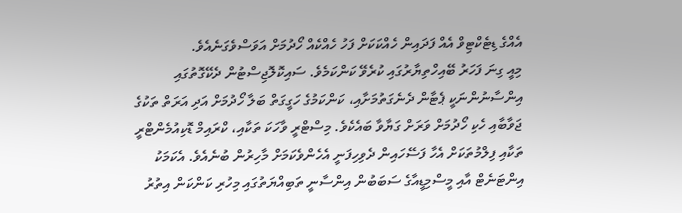އެއްގެ ޑިޓެކްޓިވް އެއް ފަދައިން ހެއްކަކަށް ފަހު ހެއްކެއް ހޯދުމަށް އަވަސްވެގަނެއެވެ.
މިއީ ގިނަ ފަހަރު ބޭއިހްތިޔާރުގައި ކުރެވޭ ކަންކަމެވެ. ސައިކޮލޮޖިސްޓުން ދެކޭގޮތުގައި އިންސާނުންނަކީ ޕެޓާން ދެނެގަތުމަށާއި، ކަންކަމުގެ ހަގީގަތް ބަލާ ހޯދުމަށް އަދި އަރަތް ތަކުގެ ޖަވާބާއި ހެކި ހޯދުމަށް ވަރަށް ގަޔާވާ ބައެކެވެ. މިސްޓްރީ ވާހަކަ ތަކާއި، ކްރައިމް ޑޮކިއުމެންޓްރީ ތަކާއި ފިލްމުތަކަށް އެހާ ފަސޭހައިން ދެވިހިފަނީ އެހެންވެކަމަށް މާހިރުން ބުނެއެވެ. އެކަމަކު އިންޓަނެޓް އާއި މީސްމިޑީއާގެ ސަބަބުން އިންސާނީ ތަބިއްޔަތުގައި މިހުރި ކަންކަން އިތުރު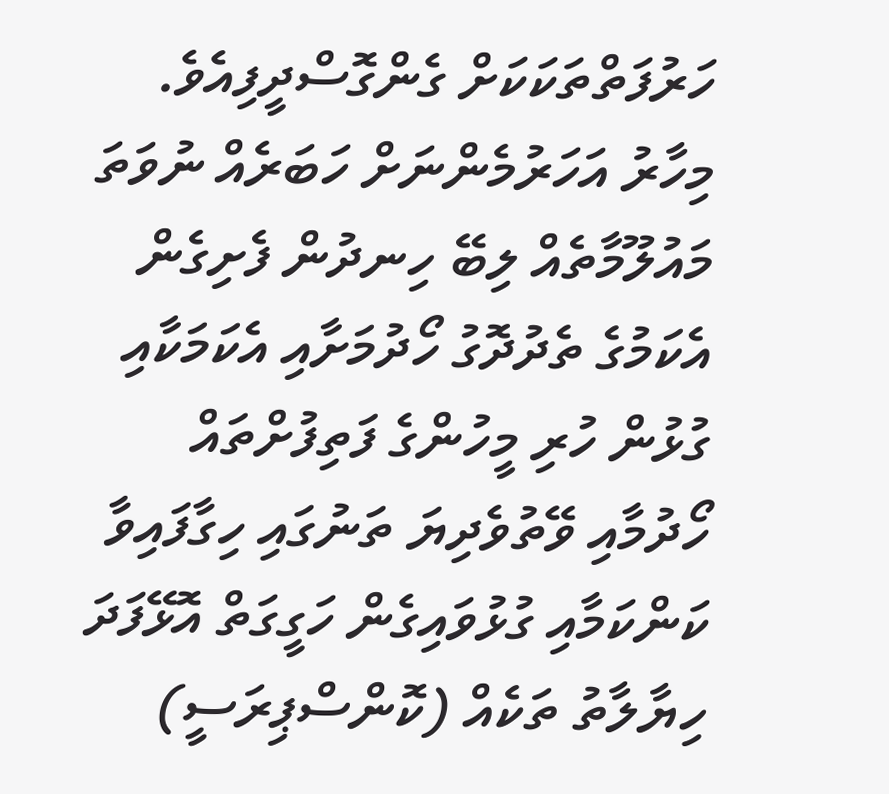ހަރުފަތްތަކަކަށް ގެންގޮސްދީފިއެވެ.
މިހާރު އަހަރުމެންނަށް ހަބަރެއް ނުވަތަ މައުލޫމާތެއް ލިބޭ ހިނދުން ފެށިގެން އެކަމުގެ ތެދުދޮގު ހޯދުމަށާއި އެކަމަކާއި ގުޅުން ހުރި މީހުންގެ ފަތިފުށްތައް ހޯދުމާއި ވޭތުވެދިޔަ ތަނުގައި ހިގާފައިވާ ކަންކަމާއި ގުޅުވައިގެން ހަގީގަތް އޮޅޭފަދަ ހިޔާލާތު ތަކެއް (ކޮންސްޕިރަސީ)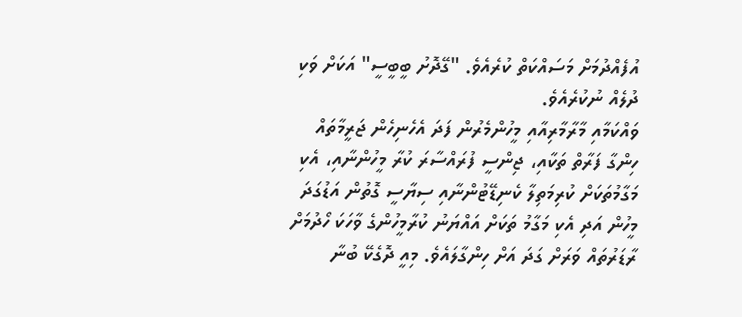އުފެއްދުމަށް މަސައްކަތް ކުރެއެވެ. "ގޭދޮށު ބީބީސީ" އަކަށް ވަކި ދުލެއް ނުކުރެއެވެ.
ވައްކަމާއި މާރާމާރިއާއި މީހުންމެރުން ފަދަ އެހެނިހެން ޖަރީމާތައް ހިންގާ ފަރާތް ތަކާއި، ޖިންސީ ފުރައްސާރަ ކުރާ މީހުންނާއި، އެކި މަގާމުތަކަށް ކުރިމަތިލާ ކެނިޑޭޓުންނާއި ސިޔާސީ ގޮތުން އަޑުގަދަ މީހުން އަދި އެކި މަގާމު ތަކަށް އައްޔަނު ކުރާމީހުންގެ ވާހަކަ ހޯދުމަށް ރާޑަރުތައް ވަރަށް ގަދަ އަށް ހިންގާލައެވެ. މިއީ ދޮގެކޭ ބުނާ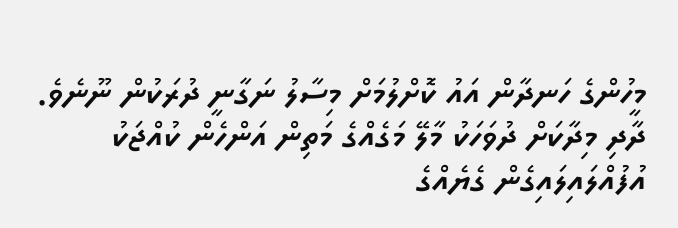މީހުންގެ ހަނދާން އައު ކޮށްލުމަށް މިސާލު ނަގާނީ ދުރަކުން ނޫނެވެ. ދާދި މިދާކަށް ދުވަހަކު މާލޭ މަގެއްގެ މަތިން އަންހެން ކުއްޖަކު އުފުއްލައިލައިގެން ގެޔެއްގެ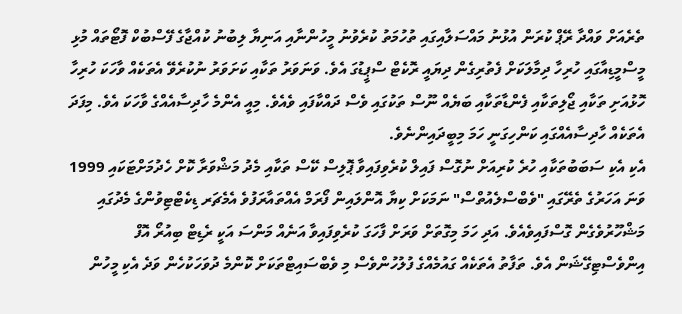ތެރެއަށް ވައްދާ ރޭޕް ކުރަން އުޅުނު މައްސަލާއިގައި ތުހުމަތު ކުރެވުނު މީހުންނާއި އަނިޔާ ލިބުނު ކުއްޖާގެ ފޭސްބުކް ފޮޓޯތައް މުޅި މީސްމީޑިއާގައި ހުރިހާ ދިމާލަކަށް ފެތުރިގެން ދިޔައީ ރޮކެޓް ސްޕީޑުގަ އެވެ. ވަނަވަރު ތަކާއި ކަށަވަރު ނުކުރެވޭ އެތަކެއް ވާހަކަ ހުރިހާ ހޮޅުއަށި ތަކާއި ޖޯލިތަކާއި ފެންޑާތަކާއި ބަޔެއް ނޫސް ތަކުގައި ވެސް ދައްކާފައި ވެއެވެ. މިއީ އެންމެ ހާދިސާއެއްގެ ވާހަކަ އެވެ. މިފަދަ އެތަކެއް ހާދިސާއެއްގައި ކަންހިގަނީ ހަމަ މިބީދައިންނެވެ.
އެކި އެކި ސަބަބުތަކާއި ހުރެ ކުރިއަށް ނުގޮސް ފައިލް ކުރެވިފައިވާ ޕޮލިސް ކޭސް ތަކާއި މެދު މަޝްވަރާ ކޮށް ހެދުމަށްޓަކައި 1999 ވަނަ އަހަރުގެ ތެރޭގައި "ވެބްސްލެއުތްސް" ނަމަކަށް ކިޔާ އޮންލައިން ފޯރަމް އެއްތައާރަފުވެ އެމެޗަރ ޑިކެޓްޓިވުންގެ މެދުގައި މަޝްހޫރުވެގެން ގޮސްފައިވެއެވެ. އަދި ހަމަ މިގޮތަށް ވަރަށް ފާހަގަ ކުރެވިފައިވާ އަނެއް މަންސަ އަކީ ރެޑިޓް ބިއުރޯ އޮފް އިންވެސްޓިގޭޝަން އެވެ. ތަފާތު އެތަކެއް ގައުމެއްގެ ފުލުހުންވެސް މި ވެބްސައިޓްތަކަށް ކޮންމެ ދުވަހަކުހެން ވަދެ އެކި މީހުން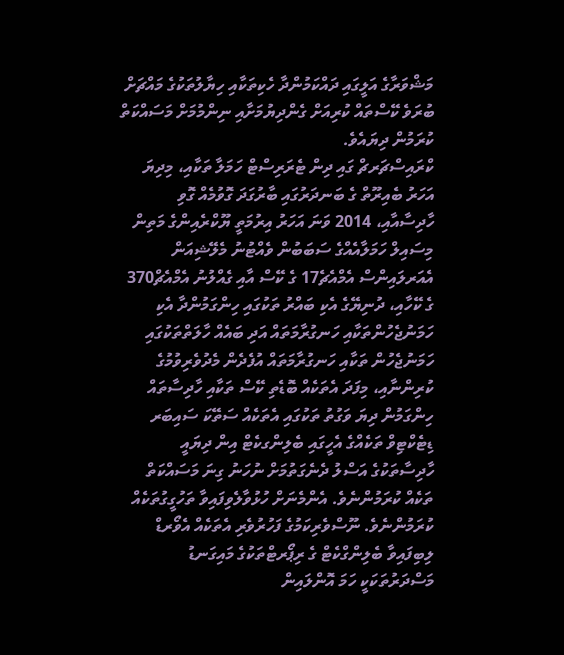މަޝްވަރާގެ އަލީގައި ދައްކަމުންދާ ހެކިތަކާއި ހިޔާލުތަކުގެ މައްޗަށް ބުރަވެ ކޭސްތައް ކުރިއަށް ގެންދިޔުމަށާއި ނިންމުމަށް މަސައްކަތް ކުރަމުން ދިޔައެވެ.
ކްރައިސްޗަރޗް ގައި ދިން ޓެރަރިސްޓް ހަމަލާ ތަކާއި، މިދިޔަ އަހަރު ބެއިރޫތް ގެ ބަނދަރުގައި ބާރުގަދަ ގޮވުމެއް ގޮވި ހާދިސާއާއި، 2014 ވަނަ އަހަރު އިރުމަތީ ޔޫކްރެއިންގެ މަތިން މިސައިލް ހަމަލާއެއްގެ ސަބަބުން ވެއްޓުނު މެލޭޝިއަން އެއަރލައިންސް އެމްއެޗެ17 ގެ ކޭސް އާއި ގެއްލުނު އެމްއެޗް370 ގެ ކޭހާއި، ދުނިޔޭގެ އެކި ބައްރު ތަކުގައި ހިންގަމުންދާ އެކި ހަމަނުޖެހުންތަކާއި ހަނގުރާމަތައް އަދި ބައެއް ހާލަތްތަކުގައި ހަމަނުޖެހުން ތަކާއި ހަނގުރާމަތައް އުފެދެން މެދުވެރިވުމުގެ ކުރިންނާއި، މިފަދަ އެތަކެއް ބޮޑެތި ކޭސް ތަކާއި ހާދިސާތައް ހިންގަމުން ދިޔަ ވަގުތު ތަކުގައި އެތަކެއް ސަތޭކަ ސައިބަރ ޑިޓެކްޓިވް ތަކެއްގެ އެހީގައި ބެލިންގކެޓް އިން ދިޔައީ ހާދިސާތަކުގެ އަސްލު ދެނެގަތުމަށް ނުހަނު ގިނަ މަސައްކަތް ތަކެއް ކުރަމުންނެވެ. އެންމެނަށް ހުޅުވާލެވިފައިވާ ތަހުގީގުތަކެއް ކުރަމުންނެވެ. ނޫސްވެރިކަމުގެ ފަހުރުވެރި އެތަކެއް އެވޯރޑް ލިބިފައިވާ ބެލިންގްކެޓް ގެ ރިޕޯރޓްތަކުގެ މައިގަނޑު މަސްދަރުތަކަކީ ހަމަ އޮންލައިން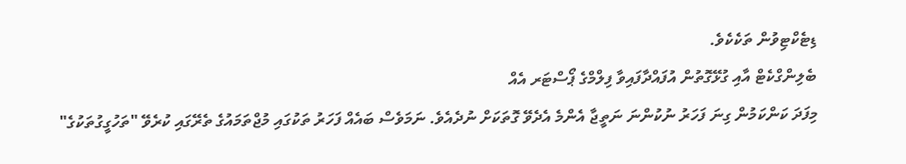ޑިޓެކްޓިވުން ތަކެކެވެ.
ބެލިންގްކެޓް އާއި ގުޅޭގޮތުން އުފައްދާފައިވާ ފިލްމްގެ ޕޯސްޓަރ އެއް
މިފަދަ ކަންކަމުން ގިނަ ފަހަރު ނުކުންނަ ނަތީޖާ އެންމެ އެދެވޭ ގޮތަކަށް ނުދެއެވެ. ނަމަވެސް ބައެއް ފަހަރު ތަކުގައި މުޖްތަމައުގެ ތެރޭގައި ކުރެވޭ "ތަހުގީގުތަކުގެ"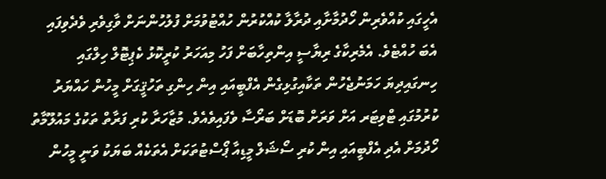އެހީގައި ކުއްވެރިން ހޯދުމާށާއި ދުރާލާ ކުއްކުރުން ހުއްޓުވުމަށް ފުލުހުންނަށް ވާގިވެރި ވެދެވިފައި އެބަ ހުއްޓެވެ. އެމެރިކާގެ ރިޔާސީ އިންތިހާބަށް ފަހު މިއަހަރު ކުރީކޮޅު ކެޕިޓޮލް ހިލްގައި ހިނގައިދިޔަ ހަމަނުޖެހުން ތަކާއިގުޅިގެން އެފްބީއައި އިން ހިންގި ތަހުޤީގަށް މީހުން ހައްޔަރު ކުރުމުގައި ޓްވިޓަރ އަށް ވަރަށް ބޮޑަށް ބަރޯސާ ވެފައިވެއެވެ. މުޒާހަރާ ކުރި ފަރާތް ތަކުގެ މައުލޫމާތު ހޯދުމަށް އެދި އެފްބީއައި އިން ކުރި ސޯޝަލް މީޑިއާ ޕޯސްޓުތަކަށް އެތަކެއް ބަޔަކު ވަނީ މީހުން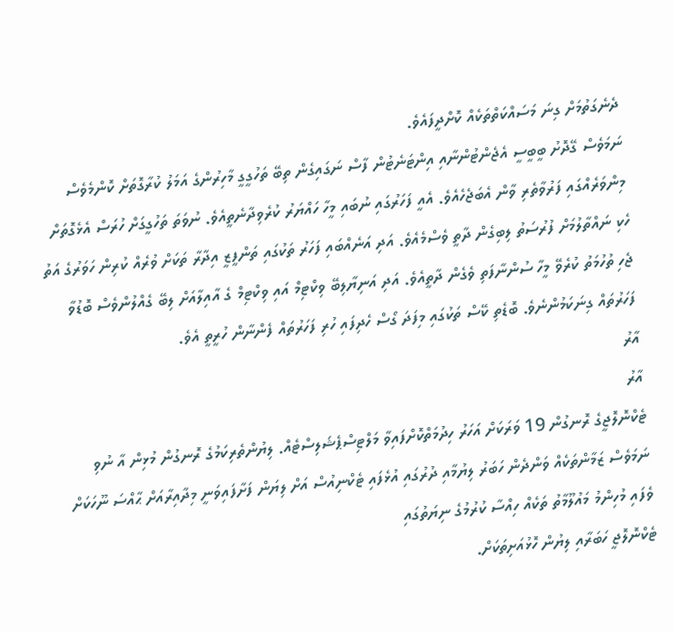ދެނެގަތުމަށް ގިނަ މަސައްކަތްތަކެއް ކޮށްދީފައެވެ.
ނަމަވެސް ގޭދޮށު ބީބީސީ އެޖެންޓުންނާއި އިންޓަނެޓުން ފާސް ނަގައިގެން ތިބޭ ތަހުގީގީ މާހިރުންގެ އަމަލު ކުރާގޮތަށް ކޮންމެވެސް މިންވަރެއްގައި ފަރުވާތެރި ވާން އެބަޖެހެއެވެ. އެއީ ފަހަރުގައި ނުބައި މީހާ ހައްޔަރު ކުރެވިދާނެތީއެވެ. ނުވަތަ ތަހުގީގަށް ހުރަސް އެޅެގޮތަށް ހެކި ނައްތާލުމަށް ފުރުސަތު ލިބިގެން ދާތީ ވެސްމެއެވެ. އަދި އަނެއްބައި ފަހަރު ތަކުގައި ތަންފީޒީ އިދާރާ ތަކަށް ވުރެއް ކުރިން ހަވަރުގެ އަތު ޖެހި ތުހުމަތު ކުރެވޭ މީހާ ސުންނާފަތި ވެގެން ދާތީއެވެ. އަދި އަނިޔާލިބޭ ވިކްޓިމް އައި ވިކްޓިމް ގެ އާއިލާއަށް ލިބޭ ގެއްލުންވެސް ބޮޑުވާ ފަހަރުތައް ގިނަކަމުންނެވެ. ބޮޑެތި ކޭސް ތަކުގައި މިފަދަ ގޯސް ހެދިފައި ހުރި ފަހަރުތައް ފެންނާން ހުރީތީ އެވެ.
އާރު
އާރު
ޓެކްނޮލޮޖީގެ ރޮނގުން 19 ވަރަކަށް އަހަރު ހިދުމަތްކޮށްފައިވާ މަލްޓިސްޕެޝަލިސްޓެއް. ލިޔުންތެރިކަމުގެ ރޮނގުން މުޅިން އާ ނުވި ނަމަވެސް ޒަމާންތަކެއް ވަންދެން ހަބަރު ލިޔުމާއި ދުރުގައި އުޅެފައި ޓެކްނިއުސް އަށް ލިޔަން ފަށާފައިވަނީ މިދާއިރާއަށް ޙާއްސަ ނޫހަކަށް ވެފައި މުހިންމު މައުލޫމާތު ތަކެއް ހިއްސާ ކުރުމުގެ ނިޔަތުގައި
ޓެކްނޮލޮޖީ ހަބަރާއި ލިޔުން ހޮޅުއަށިތަކަށް.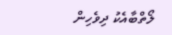ލޯތްބާއެކު ދިވެހިން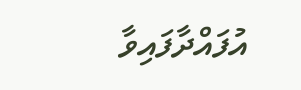އުފައްދާފައިވާ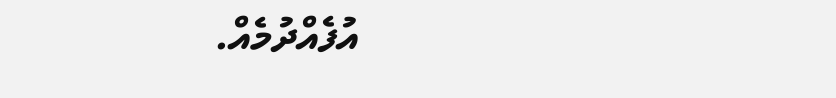އުފެއްދުމެއް.